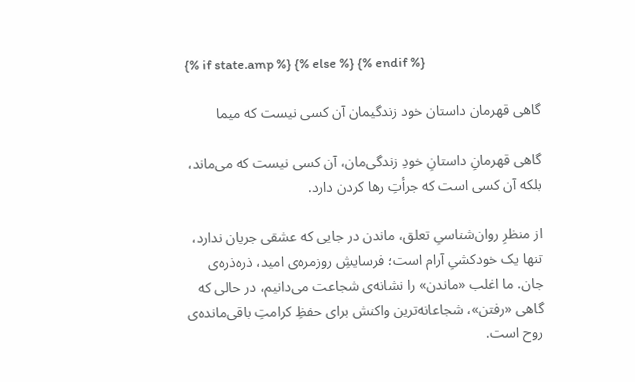{% if state.amp %} {% else %} {% endif %}

گاهی قهرمان داستان خود زندگیمان آن کسی نیست که میما

گاهی قهرمانِ داستانِ خودِ زندگی‌مان، آن کسی نیست که می‌ماند، بلکه آن کسی است که جرأتِ رها کردن دارد.

از منظرِ روان‌شناسیِ تعلق، ماندن در جایی که عشقی جریان ندارد، تنها یک خودکشیِ آرام است؛ فرسایشِ روزمره‌ی امید، ذره‌ذره‌ی جان. ما اغلب «ماندن» را نشانه‌ی شجاعت می‌دانیم، در حالی که گاهی «رفتن»، شجاعانه‌ترین واکنش برای حفظِ کرامتِ باقی‌مانده‌ی روح است.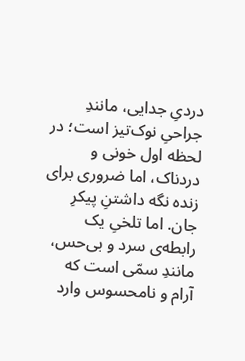دردیِ جدایی، مانندِ جراحیِ نوک‌تیز است؛ در لحظه اول خونی و دردناک، اما ضروری برای زنده نگه داشتنِ پیکرِ جان. اما تلخیِ یک رابطه‌ی سرد و بی‌حس، مانندِ سمّی است که آرام و نامحسوس وارد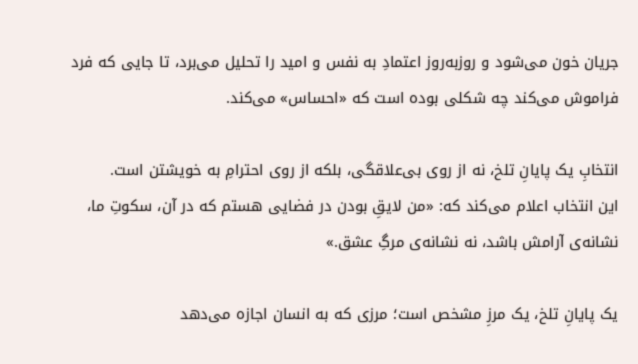جریان خون می‌شود و روز‌به‌روز اعتمادِ به نفس و امید را تحلیل می‌برد، تا جایی که فرد فراموش می‌کند چه شکلی بوده است که «احساس» می‌کند.

انتخابِ یک پایانِ تلخ، نه از روی بی‌علاقگی، بلکه از روی احترامِ به خویشتن است.
این انتخاب اعلام می‌کند که: «من لایقِ بودن در فضایی هستم که در آن، سکوتِ ما، نشانه‌ی آرامش باشد، نه نشانه‌ی مرگِ عشق.»

یک پایانِ تلخ، یک مرزِ مشخص است؛ مرزی که به انسان اجازه می‌دهد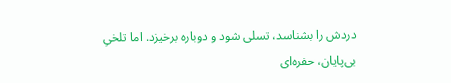دردش را بشناسد، تسلی شود و دوباره برخیزد. اما تلخیِ بی‌پایان، حفره‌ای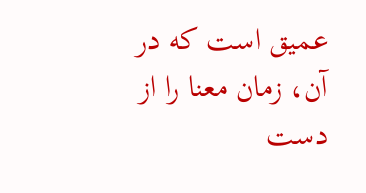عمیق است که در آن، زمان معنا را از دست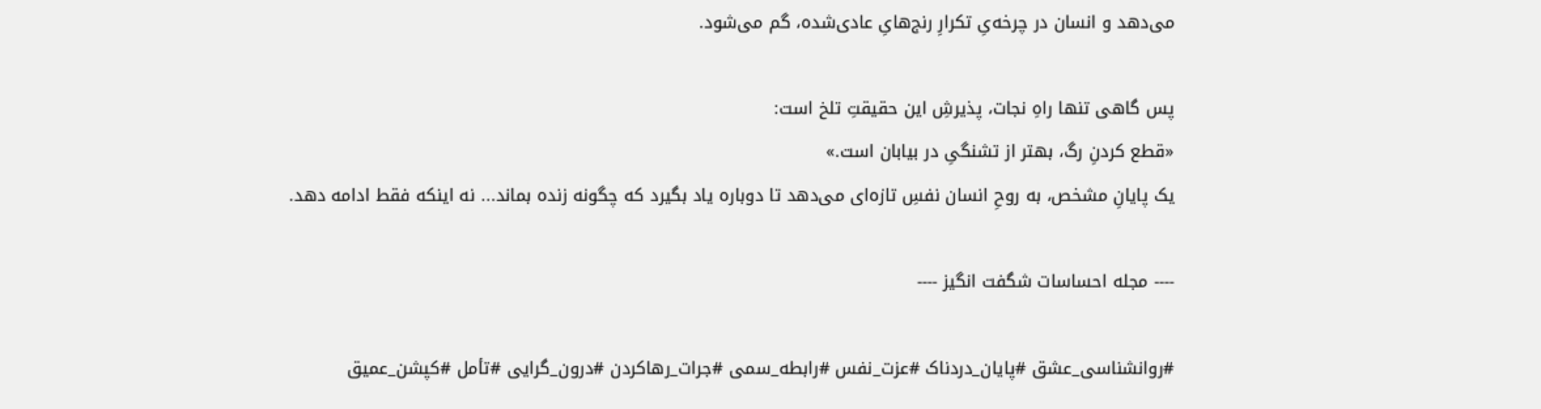می‌دهد و انسان در چرخه‌یِ تکرارِ رنج‌هایِ عادی‌شده، گم می‌شود.

پس گاهی تنها راهِ نجات، پذیرشِ این حقیقتِ تلخ است:
«قطع کردنِ رگ، بهتر از تشنگیِ در بیابان است.»
یک پایانِ مشخص، به روحِ انسان نفسِ تازه‌ای می‌دهد تا دوباره یاد بگیرد که چگونه زنده بماند... نه اینکه فقط ادامه دهد.

---- مجله احساسات شگفت انگیز ----

#روانشناسی_عشق #پایان_دردناک #عزت_نفس #رابطه_سمی #جرات_رهاکردن #درون_گرایی #تأمل #کپشن_عمیق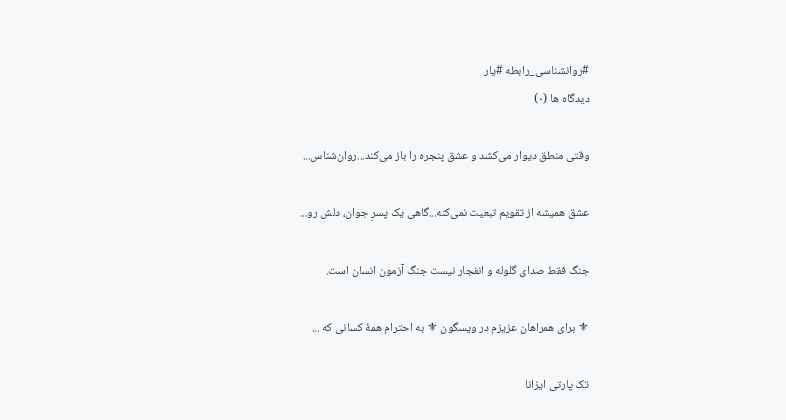#روانشناسی_رابطه #یار
دیدگاه ها (۰)

وقتی منطق دیوار می‌کشد و عشق پنجره را باز می‌کند...روان‌شناس...

عشق همیشه از تقویم تبعیت نمی‌کنه...گاهی یک پسرِ جوان، دلش رو...

جنگ فقط صدای گلوله و انفجار نیست جنگ آزمون انسان است.

⚜ برای همراهان عزیزم در ویسگون ⚜ به احترام همهٔ کسانی که ...

تک پارتی ایزانا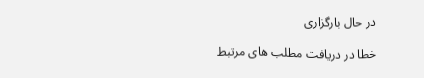در حال بارگزاری

خطا در دریافت مطلب های مرتبط